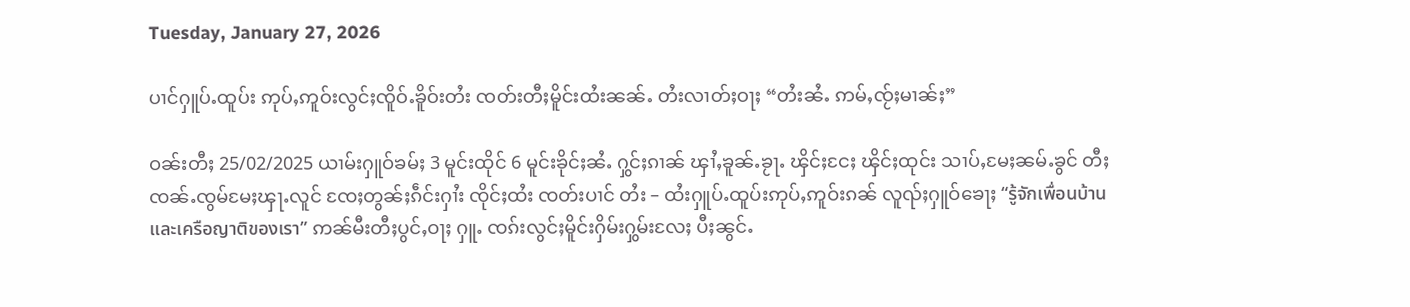Tuesday, January 27, 2026

ပၢင်ႁူပ်ႉထူပ်း ဢုပ်ႇဢူဝ်းလွင်ႈၸိူဝ်ႉၶိူဝ်းတႆး ၸတ်းတီႈမိူင်းထႆးၼၼ်ႉ တႆးလၢတ်ႈဝႃႈ “တႆးၼႆႉ ဢမ်ႇၸႂ်ႈမၢၼ်ႈ”

ဝၼ်းတီႈ 25/02/2025 ယၢမ်းႁူဝ်ၶမ်ႈ 3 မူင်းထိုင် 6 မူင်းၶိုင်ႈၼႆႉ ႁွင်ႈၵၢၼ် ၾၢႆႇၶူၼ်ႉၶႂႃႉ ၾိင်ႈငႄႈ ၾိင်ႈထုင်း သၢပ်ႇမႄႈၼမ်ႉၶွင် တီႈၸၼ်ႉၸွမ်မႄႈၾႃႉလူင် ၸႄႈတွၼ်ႈၵဵင်းႁၢႆး ၸိုင်ႈထႆး ၸတ်းပၢင် တႆး – ထႆးႁူပ်ႉထူပ်းဢုပ်ႇဢူဝ်းၵၼ် လူၺ်ႈႁူဝ်ၶေႃႈ “รู้จักเพื่อนบ้านและเครือญาติของเรา” ဢၼ်မီးတီႈပွင်ႇဝႃႈ ႁူႉ ၸၵ်းလွင်ႈမိူင်းႁိမ်းႁွမ်းလႄႈ ပီႈၼွင်ႉ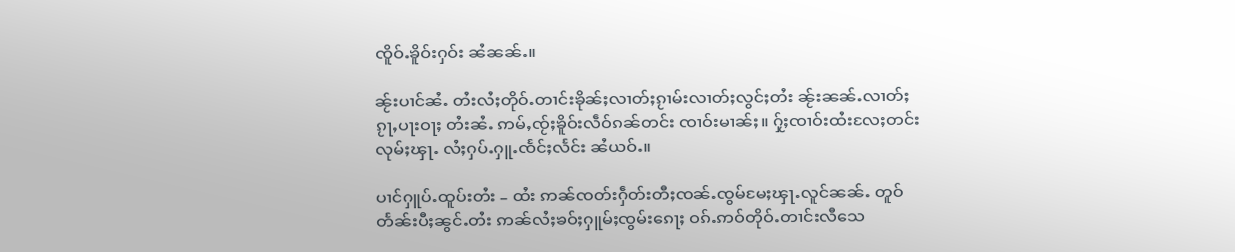ၸိူဝ်ႉၶိူဝ်းႁဝ်း ၼႆၼၼ်ႉ။

ၼႂ်းပၢင်ၼႆႉ တႆးလႆႈတိုဝ်ႉတၢင်းၶိုၼ်ႈလၢတ်ႈၵႂၢမ်းလၢတ်ႈလွင်ႈတႆး ၼႂ်းၼၼ်ႉလၢတ်ႈၵႂႃႇပႃးဝႃႈ တႆးၼႆႉ ဢမ်ႇၸႂ်ႈၶိူဝ်းလဵဝ်ၵၼ်တင်း ၸၢဝ်းမၢၼ်ႈ။ ႁႂ်ႈၸၢဝ်းထႆးလႄႈတင်း လုမ်ႈၾႃႉ လႆႈႁပ်ႉႁူႉၸႅင်ႈလႅင်း ၼႆယဝ်ႉ။

ပၢင်ႁူပ်ႉထူပ်းတႆး – ထႆး ဢၼ်ၸတ်းႁဵတ်းတီႈၸၼ်ႉၸွမ်မႄႈၾႃႉလူင်ၼၼ်ႉ တူဝ်တႅၼ်းပီႈၼွင်ႉတႆး ဢၼ်လႆႈၶဝ်ႈႁူမ်ႈၸွမ်းၵေႃႈ ဝၵ်ႉဢဝ်တိုဝ်ႉတၢင်းလီသေ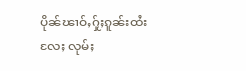ပိုၼ်ၽၢဝ်ႇႁႂ်ႈၵူၼ်းထႆးလႄႈ လုမ်ႈ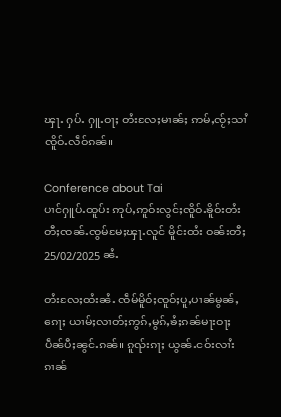ၾႃႉ ႁပ်ႉ ႁူႉဝႃႈ တႆးလႄႈမၢၼ်ႈ ဢမ်ႇၸႂ်ႈသၢႆၸိူဝ်ႉလဵဝ်ၵၼ်။

Conference about Tai
ပၢင်ႁူပ်ႉထူပ်း ဢုပ်ႇဢူဝ်းလွင်ႈၸိူဝ်ႉၶိူဝ်းတႆး တီႈၸၼ်ႉၸွမ်မႄႈၾႃႉလူင် မိူင်းထႆး ဝၼ်းတီႈ 25/02/2025 ၼႆႉ

တႆးလႄႈထႆးၼႆႉ ၸဵမ်မိူဝ်ႈၸူဝ်ႈပူႇပၢၼ်မွၼ်ႇၵေႃႈ ယၢမ်ႈလၢတ်ႈဢွၵ်ႇမွၵ်ႇၶႆႈၵၼ်မႃးဝႃႈ ပဵၼ်ပီႈၼွင်ႉၵၼ်။ ၵူၺ်းၵႃႈ ယွၼ်ႉငဝ်းလၢႆးၵၢၼ်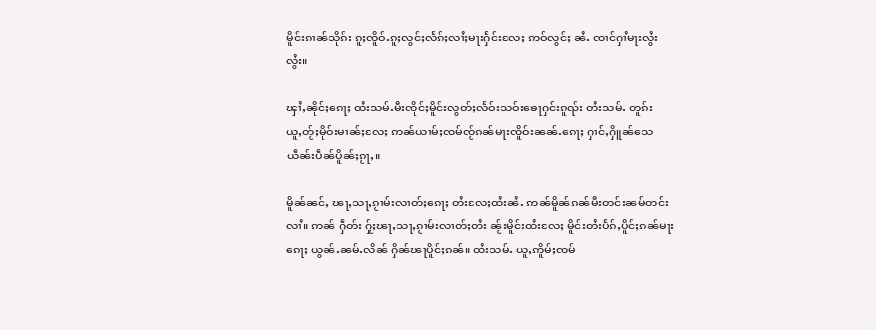မိူင်းၵၢၼ်သိုၵ်း ၵူႈၸိူဝ်ႉၵူႈလွင်ႈလႅၵ်ႈလၢႆႈမႃးႁႅင်းလႄႈ ဢဝ်လွင်ႈ ၼႆႉ ၸၢင်ႁၢႆမႃးလွႆးလွႆး။

ၾၢႆႇၼိုင်ႈၵေႃႈ ထႆးသမ်ႉမီးၸိုင်ႈမိူင်းလွတ်ႈလႅဝ်းသဝ်းၶေႃႁင်းၵူၺ်း တႆးသမ်ႉ တူၵ်းယူႇတႂ်ႈမိုဝ်းမၢၼ်ႈလႄႈ ဢၼ်ယၢမ်ႈၸမ်ၸႂ်ၵၼ်မႃးၸိူဝ်းၼၼ်ႉၵေႃႈ ႁၢင်ႇႁိူၼ်သေ ယဵၼ်းပဵၼ်ပိူၼ်ႈၵႂႃႇ။

မိူၼ်ၼင်ႇ ၽႃႇသႃႇၵႂၢမ်းလၢတ်ႈၵေႃႈ တႆးလႄႈထႆးၼႆႉ ဢၼ်မိူၼ်ၵၼ်မီးတင်းၼမ်တင်းလၢႆ။ ဢၼ် ႁဵတ်း ႁႂ်ႈၽႃႇသႃႇၵႂၢမ်းလၢတ်ႈတႆး ၼႂ်းမိူင်းထႆးလႄႈ မိူင်းတႆးပႅၵ်ႇပိူင်ႈၵၼ်မႃးၵေႃႈ ယွၼ်ႉၼမ်ႉလိၼ် ႁိၼ်ၽႃပိူင်ႈၵၼ်။ ထႆးသမ်ႉ ယူႇဢိူမ်ႈၸမ်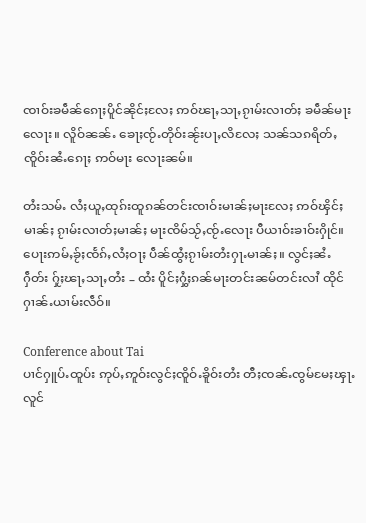ၸၢဝ်းၶမဵၼ်ၵေႃႈပိူင်ၼိုင်ႈလႄႈ ဢဝ်ၽႃႇသႃႇၵႂၢမ်းလၢတ်ႈ ၶမဵၼ်မႃးလေႃး။ လိူဝ်ၼၼ်ႉ ၶေႃႈၸႂ်ႉတိုဝ်းၼႂ်းပႃႇလိလႄႈ သၼ်သၵရိတ်ႇ ၸိူဝ်းၼႆႉၵေႃႈ ဢဝ်မႃး လေႃးၼမ်။

တႆးသမ်ႉ လႆႈယူႇထုၵ်းထူၵၼ်တင်းၸၢဝ်းမၢၼ်ႈမႃးလႄႈ ဢဝ်ၾိင်ႈမၢၼ်ႈ ၵႂၢမ်းလၢတ်ႈမၢၼ်ႈ မႃးၸိမ်သႂ်ႇၸႂ်ႉလေႃး ပီယၢဝ်းၶၢဝ်းႁိုင်။ ပေႃးဢမ်ႇၶႂ်ႈၸႅၵ်ႇလႆႈဝႃႈ ပဵၼ်ထွႆႈၵႂၢမ်းတႆးႁႃႉမၢၼ်ႈ။ လွင်ႈၼႆႉ ႁဵတ်း ႁႂ်ႈၽႃႇသႃႇတႆး – ထႆး ပိူင်ႈႁွႆႈၵၼ်မႃးတင်းၼမ်တင်းလၢႆ ထိုင်ႁၢၼ်ႉယၢမ်းလဵဝ်။

Conference about Tai
ပၢင်ႁူပ်ႉထူပ်း ဢုပ်ႇဢူဝ်းလွင်ႈၸိူဝ်ႉၶိူဝ်းတႆး တီႈၸၼ်ႉၸွမ်မႄႈၾႃႉလူင်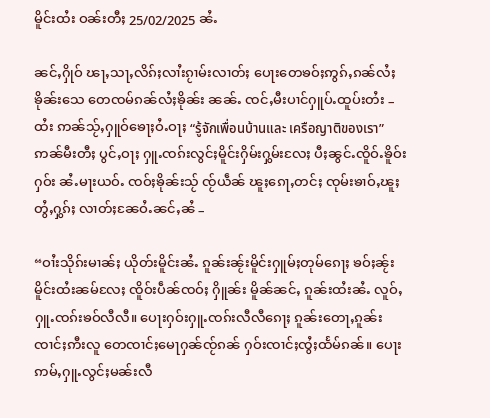မိူင်းထႆး ဝၼ်းတီႈ 25/02/2025 ၼႆႉ

ၼင်ႇႁိုဝ် ၽႃႇသႃႇလိၵ်ႈလၢႆးၵႂၢမ်းလၢတ်ႈ ပေႃးတေၶဝ်ႈဢွၵ်ႇၵၼ်လႆႈၶိုၼ်းသေ တေၸမ်ၵၼ်လႆႈၶိုၼ်း ၼၼ်ႉ ၸင်ႇမီးပၢင်ႁူပ်ႉထူပ်းတႆး – ထႆး ဢၼ်သႂ်ႇႁူဝ်ၶေႃႈဝႆႉဝႃႈ “รู้จักเพื่อนบ้านและ เครือญาติของเรา” ဢၼ်မီးတီႈ ပွင်ႇဝႃႈ ႁူႉၸၵ်းလွင်ႈမိူင်းႁိမ်းႁွမ်းလႄႈ ပီႈၼွင်ႉၸိူဝ်ႉၶိူဝ်းႁဝ်း ၼႆႉမႃးယဝ်ႉ ၸဝ်ႈၶိုၼ်းသႂ် ၸႂ်ယဵၼ် ၽူႈၵေႃႇတင်ႈ ၸုမ်းၶၢဝ်ႇၽူႈတွႆႇႁွၵ်ႈ လၢတ်ႈၼႄဝႆႉၼင်ႇၼႆ –

“ဝၢႆးသိုၵ်းမၢၼ်ႈ ယိုတ်းမိူင်းၼႆႉ ၵူၼ်းၼႂ်းမိူင်းႁူမ်ႈတုမ်ၵေႃႈ ၶဝ်ႈၼႂ်းမိူင်းထႆးၼမ်လႄႈ ၸိူဝ်းပဵၼ်ၸဝ်ႈ ႁိူၼ်း မိူၼ်ၼင်ႇ ၵူၼ်းထႆးၼႆႉ လူဝ်ႇႁူႉၸၵ်းၶဝ်လီလီ။ ပေႃးႁဝ်းႁူႉၸၵ်းလီလီၵေႃႈ ၵူၼ်းတေႃႇၵူၼ်း ၸၢင်ႈဢီးလူ တေၸၢင်ႈမေႃႁၼ်ၸႂ်ၵၼ် ႁဝ်းၸၢင်ႈၸွႆႈထႅမ်ၵၼ်။ ပေႃးဢမ်ႇႁူႉလွင်ႈမၼ်းလီ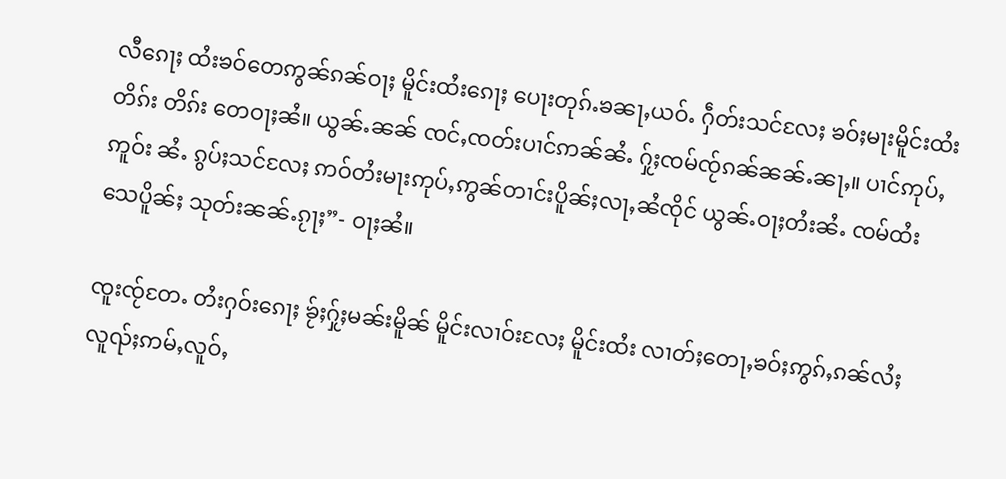လီၵေႃႈ ထႆးၶဝ်တေဢွၼ်ၵၼ်ဝႃႈ မိူင်းထႆးၵေႃႈ ပေႃးတုၵ်ႉၶၼႃႇယဝ်ႉ ႁဵတ်းသင်လႄႈ ၶဝ်ႈမႃးမိူင်းထႆးတိၵ်း တိၵ်း တေဝႃႈၼႆ။ ယွၼ်ႉၼၼ် ၸင်ႇၸတ်းပၢင်ဢၼ်ၼႆႉ ႁႂ်ႈၸမ်ၸႂ်ၵၼ်ၼၼ်ႉၼႃႇ။ ပၢင်ဢုပ်ႇဢူဝ်း ၼႆႉ ၵွပ်ႈသင်လႄႈ ဢဝ်တႆးမႃးဢုပ်ႇဢွၼ်တၢင်းပိူၼ်ႈလႃႇၼႆၸိုင် ယွၼ်ႉဝႃႈတႆးၼႆႉ ၸမ်ထႆးသေပိူၼ်ႈ သုတ်းၼၼ်ႉၵႂႃႈ”- ဝႃႈၼႆ။

ၸူးၸႂ်တႄႉ တႆးႁဝ်းၵေႃႈ ၶႂ်ႈႁႂ်ႈမၼ်းမိူၼ် မိူင်းလၢဝ်းလႄႈ မိူင်းထႆး လၢတ်ႈတေႃႇၶဝ်ႈဢွၵ်ႇၵၼ်လႆႈ လူၺ်ႈဢမ်ႇလူဝ်ႇ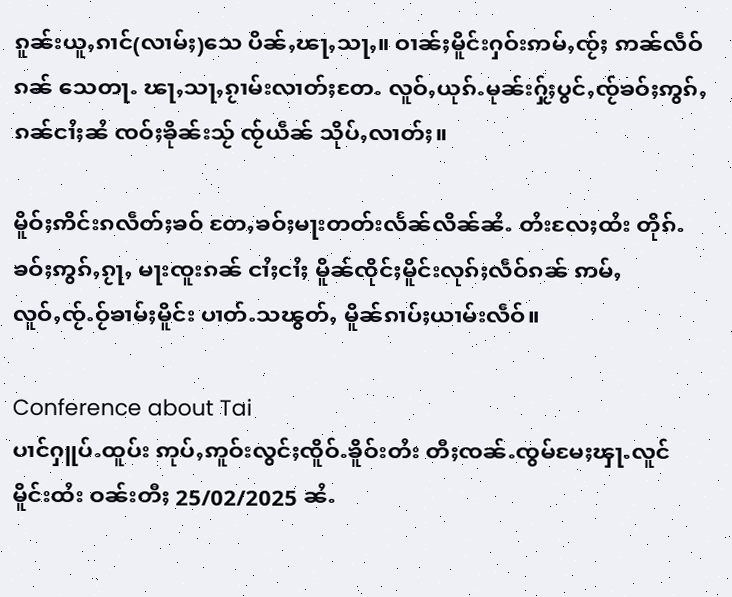ၵူၼ်းယူႇၵၢင်(လၢမ်ႈ)သေ ပိၼ်ႇၽႃႇသႃႇ။ ဝၢၼ်ႈမိူင်းႁဝ်းဢမ်ႇၸႂ်ႈ ဢၼ်လဵဝ်ၵၼ် သေတႃႉ ၽႃႇသႃႇၵႂၢမ်းလၢတ်ႈတႄႉ လူဝ်ႇယုၵ်ႉမုၼ်းႁႂ်ႈပွင်ႇၸႂ်ၶဝ်ႈဢွၵ်ႇၵၼ်ငၢႆႈၼႆ ၸဝ်ႈၶိုၼ်းသႂ် ၸႂ်ယဵၼ် သိုပ်ႇလၢတ်ႈ။

မိူဝ်ႈဢိင်းၵလဵတ်ႈၶဝ် တႄႇၶဝ်ႈမႃးတတ်းလႅၼ်လိၼ်ၼႆႉ တႆးလႄႈထႆး တိုၵ်ႉၶဝ်ႈဢွၵ်ႇၵႂႃႇ မႃးၸူးၵၼ် ငၢႆႈငၢႆႈ မိူၼ်ၸိုင်ႈမိူင်းလုၵ်ႈလဵဝ်ၵၼ် ဢမ်ႇလူဝ်ႇၸႂ်ႉဝႂ်ၶၢမ်ႈမိူင်း ပၢတ်ႉသၽွတ်ႇ မိူၼ်ၵၢပ်ႈယၢမ်းလဵဝ်။

Conference about Tai
ပၢင်ႁူပ်ႉထူပ်း ဢုပ်ႇဢူဝ်းလွင်ႈၸိူဝ်ႉၶိူဝ်းတႆး တီႈၸၼ်ႉၸွမ်မႄႈၾႃႉလူင် မိူင်းထႆး ဝၼ်းတီႈ 25/02/2025 ၼႆႉ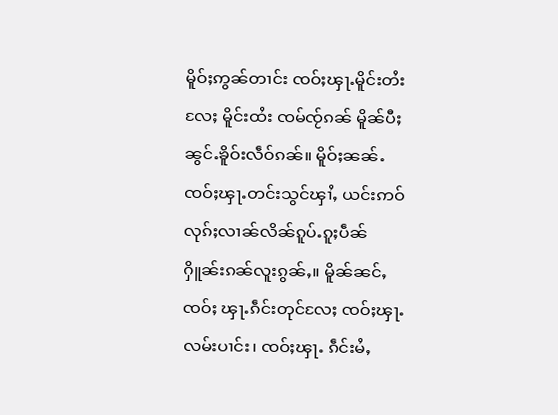မိူဝ်ႈဢွၼ်တၢင်း ၸဝ်ႈၾႃႉမိူင်းတႆးလႄႈ မိူင်းထႆး ၸမ်ၸႂ်ၵၼ် မိူၼ်ပီႈၼွင်ႉၶိူဝ်းလဵဝ်ၵၼ်။ မိူဝ်ႈၼၼ်ႉ ၸဝ်ႈၾႃႉတင်းသွင်ၾၢႆႇ ယင်းဢဝ်လုၵ်ႈလၢၼ်လိၼ်ၵူပ်ႉၵူႈပဵၼ်ႁိူၼ်းၵၼ်လူးၵွၼ်ႇ။ မိူၼ်ၼင်ႇ ၸဝ်ႈ ၾႃႉၵဵင်းတုင်လႄႈ ၸဝ်ႈၾႃႉလမ်းပၢင်း၊ ၸဝ်ႈၾႃႉ ၵဵင်းမႆႇ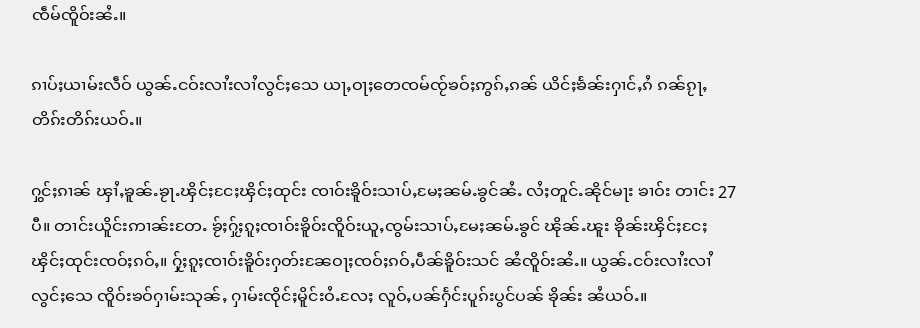ၸဵမ်ၸိူဝ်းၼႆႉ။

ၵၢပ်ႈယၢမ်းလဵဝ် ယွၼ်ႉငဝ်းလၢႆးလၢႆလွင်ႈသေ ယႃႇဝႃႈတေၸမ်ၸႂ်ၶဝ်ႈဢွၵ်ႇၵၼ် ယိင်ႈၶႅၼ်းႁၢင်ႇၵႆ ၵၼ်ၵႂႃႇတိၵ်းတိၵ်းယဝ်ႉ။

ႁွင်ႈၵၢၼ် ၾၢႆႇၶူၼ်ႉၶႂႃႉၾိင်ႈငႄႈၾိင်ႈထုင်း ၸၢဝ်းၶိူဝ်းသၢပ်ႇမႄႈၼမ်ႉၶွင်ၼႆႉ လႆႈတူင်ႉၼိုင်မႃး ၶၢဝ်း တၢင်း 27 ပီ။ တၢင်းယိူင်းဢၢၼ်းတႄႉ ၶႂ်ႈႁႂ်ႈၵူႈၸၢဝ်းၶိူဝ်းၸိူဝ်းယူႇၸွမ်းသၢပ်ႇမႄႈၼမ်ႉၶွင် ၽိုၼ်ႉၽူး ၶိုၼ်းၾိင်ႈငႄႈၾိင်ႈထုင်းၸဝ်ႈၵဝ်ႇ။ ႁႂ်ႈၵူႈၸၢဝ်းၶိူဝ်းႁတ်းၼႄဝႃႈၸဝ်ႈၵဝ်ႇပဵၼ်ၶိူဝ်းသင် ၼႆၸိူဝ်းၼႆႉ။ ယွၼ်ႉငဝ်းလၢႆးလၢႆလွင်ႈသေ ၸိူဝ်းၶဝ်ႁၢမ်းသုၼ်ႇ ႁၢမ်းၸိုင်ႈမိူင်းဝႆႉလႄႈ လူဝ်ႇပၼ်ႁႅင်းပူၵ်းပွင်ပၼ် ၶိုၼ်း ၼႆယဝ်ႉ။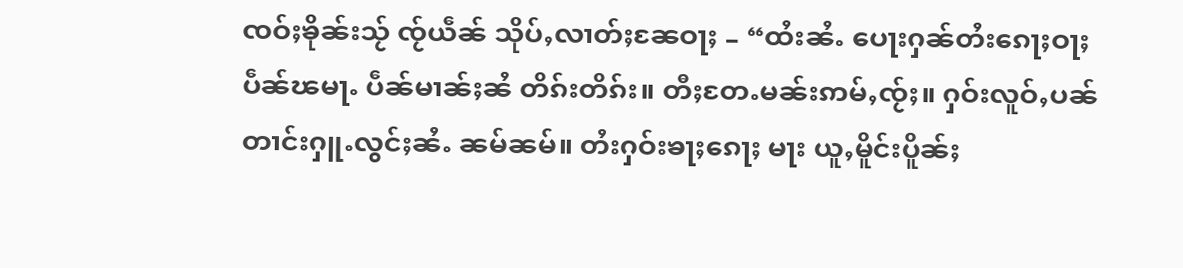ၸဝ်ႈၶိုၼ်းသႂ် ၸႂ်ယဵၼ် သိုပ်ႇလၢတ်ႈၼႄဝႃႈ – “ထႆးၼႆႉ ပေႃးႁၼ်တႆးၵေႃႈဝႃႈ ပဵၼ်ၽမႃႉ ပဵၼ်မၢၼ်ႈၼႆ တိၵ်းတိၵ်း။ တီႈတႄႉမၼ်းဢမ်ႇၸႂ်ႈ။ ႁဝ်းလူဝ်ႇပၼ်တၢင်းႁူႉလွင်ႈၼႆႉ ၼမ်ၼမ်။ တႆးႁဝ်းၶႃႈၵေႃႈ မႃး ယူႇမိူင်းပိူၼ်ႈ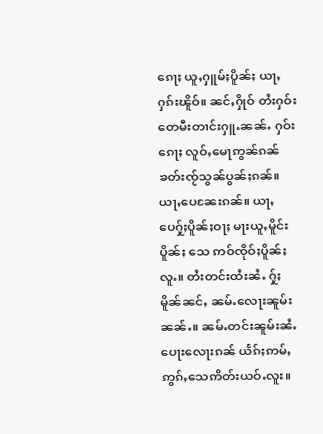ၵေႃႈ ယူႇႁူမ်ႈပိူၼ်ႈ ယႃႇႁၵ်းၽိူဝ်။ ၼင်ႇႁိုဝ် တႆးႁဝ်းတေမီးတၢင်းႁူႉၼၼ်ႉ ႁဝ်းၵေႃႈ လူဝ်ႇမေႃဢွၼ်ၵၼ်ၶတ်းၸႂ်သွၼ်ပွၼ်ႈၵၼ်။ ယႃႇပေၼႄးၵၼ်။ ယႃႇပေႁႂ်ႈပိူၼ်ႈဝႃႈ မႃးယူႇမိူင်းပိူၼ်ႈ သေ ဢဝ်ၸိုဝ်ႈပိူၼ်ႈလူႉ။ တႆးတင်းထႆးၼႆႉ ႁႂ်ႈမိူၼ်ၼင်ႇ ၼမ်ႉလေႃးၼူမ်းၼၼ်ႉ။ ၼမ်ႉတင်းၼူမ်းၼႆႉ ပေႃးလေႃးၵၼ် ယႅၵ်ႈဢမ်ႇဢွၵ်ႇသေဢိတ်းယဝ်ႉလူး။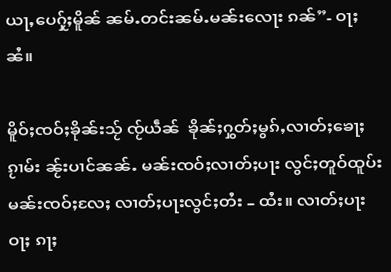ယႃႇပေႁႂ်ႈမိူၼ် ၼမ်ႉတင်းၼမ်ႉမၼ်းလေႃး ၵၼ်”- ဝႃႈၼႆ။

မိူဝ်ႈၸဝ်ႈၶိုၼ်းသႂ် ၸႂ်ယဵၼ်  ၶိုၼ်ႈႁွတ်ႈမွၵ်ႇလၢတ်ႈၶေႃႈၵႂၢမ်း ၼႂ်းပၢင်ၼၼ်ႉ မၼ်းၸဝ်ႈလၢတ်ႈပႃး လွင်ႈတူဝ်ထူပ်းမၼ်းၸဝ်ႈလႄႈ လၢတ်ႈပႃးလွင်ႈတႆး – ထႆး။ လၢတ်ႈပႃးဝႃႈ ၵႃႈ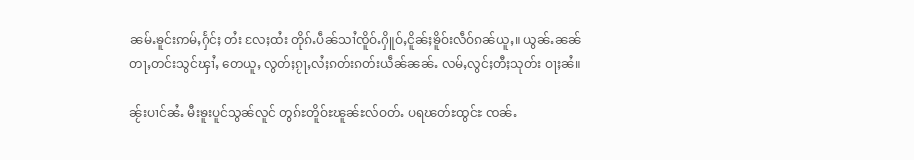ၼမ်ႉၶူင်းဢမ်ႇႁႅင်ႈ တႆး လႄႈထႆး တိုၵ်ႉပဵၼ်သၢႆၸိူဝ်ႉႁိူဝ်ႇငိူၼ်ႈၶိူဝ်းလဵဝ်ၵၼ်ယူႇ။ ယွၼ်ႉၼၼ် တႃႇတင်းသွင်ၾၢႆႇ တေယူႇ လွတ်ႈၵႂႃႇလႆႈၵတ်းၵတ်းယဵၼ်ၼၼ်ႉ လမ်ႇလွင်ႈတီႈသုတ်း ဝႃႈၼႆ။

ၼႂ်းပၢင်ၼႆႉ မီးၶူးပူင်သွၼ်လူင် တွၵ်ႊတိူဝ်ႊၽူၼ်ႊလ်ဝတ်ႉ ပရၽတ်ႊထွင်ႊ ၸၼ်ႉ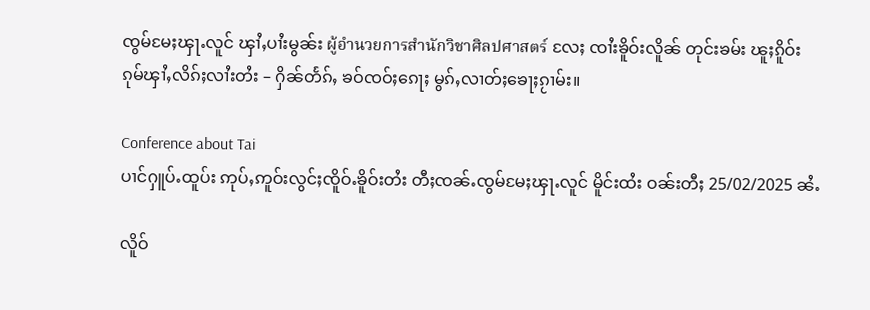ၸွမ်မႄႈၾႃႉလူင် ၾၢႆႇပၢႆးမွၼ်း ผู้อำนวยการสำนักวิชาศิลปศาสตร์ လႄႈ ၸၢႆးၶိူဝ်းလိူၼ် တုင်းၶမ်း ၽူႈၵိူဝ်းၵုမ်ၾၢႆႇလိၵ်ႈလၢႆးတႆး – ႁိၼ်တႅၵ်ႇ ၶဝ်ၸဝ်ႈၵေႃႈ မွၵ်ႇလၢတ်ႈၶေႃႈၵႂၢမ်း။

Conference about Tai
ပၢင်ႁူပ်ႉထူပ်း ဢုပ်ႇဢူဝ်းလွင်ႈၸိူဝ်ႉၶိူဝ်းတႆး တီႈၸၼ်ႉၸွမ်မႄႈၾႃႉလူင် မိူင်းထႆး ဝၼ်းတီႈ 25/02/2025 ၼႆႉ

လိူဝ်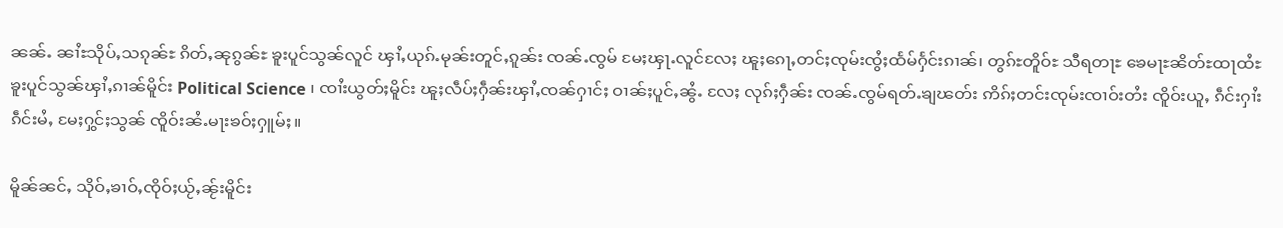ၼၼ်ႉ ၼၢႆႊသိုပ်ႇသၵုၼ်ႊ ၵိတ်ႇၼုၵွၼ်ႊ ၶူးပူင်သွၼ်လူင် ၾၢႆႇယုၵ်ႉမုၼ်းတူင်ႇၵူၼ်း ၸၼ်ႉၸွမ် မႄႈၾႃႉလူင်လႄႈ ၽူႈၵေႃႇတင်ႈၸုမ်းၸွႆႈထႅမ်ႁႅင်းၵၢၼ်၊ တွၵ်ႊတိူဝ်ႊ သီရတႃႊ ၶေမႃႊၼိတ်ႊထႃထႆႊ ၶူးပူင်သွၼ်ၾၢႆႇၵၢၼ်မိူင်း Political Science ၊ ၸၢႆးယွတ်ႈမိူင်း ၽူႈလဵပ်ႈႁဵၼ်းၾၢႆႇၸၼ်ႁၢင်ႈ ဝၢၼ်ႈပူင်ႇၼွႆႉ လႄႈ လုၵ်ႈႁဵၼ်း ၸၼ်ႉၸွမ်ရတ်ႉၶျၽတ်း ဢိၵ်ႈတင်းၸုမ်းၸၢဝ်းတႆး ၸိူဝ်းယူႇ ၵဵင်းႁၢႆး ၵဵင်းမႆႇ မႄႈႁွင်ႈသွၼ် ၸိူဝ်းၼႆႉမႃးၶဝ်ႈႁူမ်ႈ။

မိူၼ်ၼင်ႇ သိုဝ်ႇၶၢဝ်ႇၸိုဝ်ႈယႂ်ႇၼႂ်းမိူင်း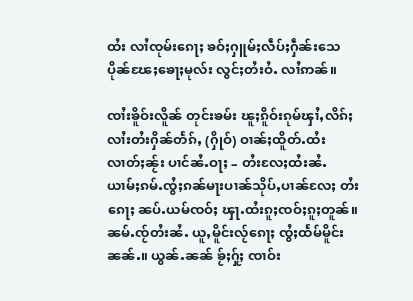ထႆး လၢႆၸုမ်းၵေႃႈ ၶဝ်ႈႁူမ်ႈလဵပ်ႈႁဵၼ်းသေ ပိုၼ်ၽႄႈၶေႃႈမုလ်း လွင်ႈတႆးဝႆႉ လၢႆဢၼ်။

ၸၢႆးၶိူဝ်းလိူၼ် တုင်းၶမ်း ၽူႈၵိူဝ်းၵုမ်ၾၢႆႇလိၵ်ႈလၢႆးတႆးႁိၼ်တႅၵ်ႇ (ႁိုဝ်) ဝၢၼ်ႈထိူတ်ႉထႆး လၢတ်ႈၼႂ်း ပၢင်ၼႆႉဝႃႈ – တႆးလႄႈထႆးၼႆႉ ယၢမ်ႈၵမ်ႉၸွႆႈၵၼ်မႃးပၢၼ်သိုပ်ႇပၢၼ်လႄႈ တႆးၵေႃႈ ၼပ်ႉယမ်ၸဝ်ႈ ၾႃႉထႆးၵူႈၸဝ်ႈၵူႈတူၼ်။ ၼမ်ႉၸႂ်တႆးၼႆႉ ယူႇမိူင်းလႂ်ၵေႃႈ ၸွႆႈထႅမ်မိူင်းၼၼ်ႉ။ ယွၼ်ႉၼၼ် ၶႂ်ႈႁႂ်ႈ ၸၢဝ်း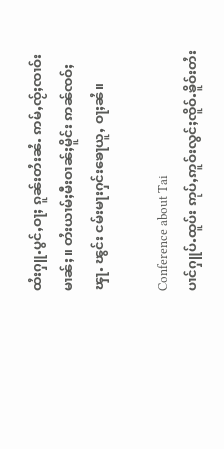ထႆးႁူႉပွင်ႇဝႃႈ ၵူၼ်းတႆးၼႆႉ ဢမ်ႇၸႂ်ႈၸၢဝ်းမၢၼ်ႈ။ တႆးယၢမ်ႈမီးဝၢၼ်ႈမိူင်း ဢၼ်ၸဝ်ႈၾႃႉ ၽွင်း ငမ်းမႃးႁင်းၶေႃယူႇ ဝႃႈၼႆ။

Conference about Tai
ပၢင်ႁူပ်ႉထူပ်း ဢုပ်ႇဢူဝ်းလွင်ႈၸိူဝ်ႉၶိူဝ်းတႆး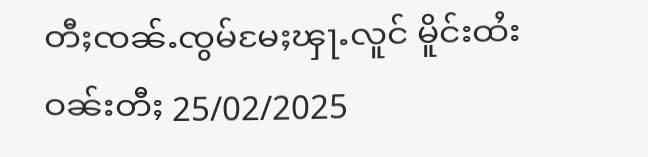တီႈၸၼ်ႉၸွမ်မႄႈၾႃႉလူင် မိူင်းထႆး ဝၼ်းတီႈ 25/02/2025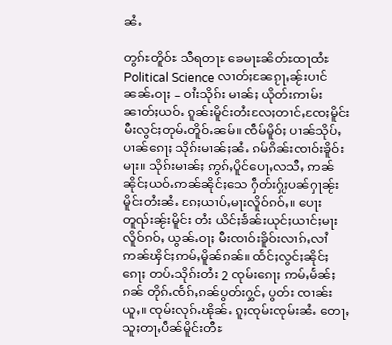ၼႆႉ

တွၵ်ႊတိူဝ်ႊ သီရတႃႊ ၶေမႃႊၼိတ်ႊထႃထႆႊ Political Science လၢတ်ႈၼႄၵႂႃႇၼႂ်းပၢင်ၼၼ်ႉဝႃႈ – ဝၢႆးသိုၵ်း မၢၼ်ႈ ယိုတ်းဢၢမ်းၼၢတ်ႈယဝ်ႉ ၵူၼ်းမိူင်းတႆးလႄႈတၢင်ႇၸႄႈမိူင်း မီးလွင်ႈတုမ်ႉတိူဝ်ႉၼမ်။ ၸဵမ်မိူဝ်ႈ ပၢၼ်သိုပ်ႇပၢၼ်ၵေႃႈ သိုၵ်းမၢၼ်ႈၼႆႉ ၵမ်ၵိၼ်းၸၢဝ်းၶိူဝ်းမႃး။ သိုၵ်းမၢၼ်ႈ ဢွၵ်ႇပိူင်ပေႃႇလသီႇ ဢၼ် ၼိုင်ႈယဝ်ႉဢၼ်ၼိုင်ႈသေ ႁဵတ်းႁႂ်ႈပၼ်ႁႃၼႂ်းမိူင်းတႆးၼႆႉ ၵႄႈယၢပ်ႇမႃးလိူဝ်ၵဝ်ႇ။ ပေႃးတူၺ်းၼႂ်းမိူင်း တႆး ယိင်ႈၶႅၼ်းယုင်ႈယၢင်ႈမႃးလိူဝ်ၵဝ်ႇ ယွၼ်ႉဝႃႈ မီးၸၢဝ်းၶိူဝ်းလၢၵ်ႇလၢႆ ဢၼ်ၾိင်ႈဢမ်ႇမိူၼ်ၵၼ်။ ထႅင်ႈလွင်ႈၼိုင်ႈၵေႃႈ တပ်ႉသိုၵ်းတႆး 2 ၸုမ်းၵေႃႈ ဢမ်ႇမႅၼ်ႈၵၼ် တိုၵ်ႉၸႅၵ်ႇၵၼ်ပွတ်းႁွင်ႇ ပွတ်း ၸၢၼ်းယူႇ။ ၸုမ်းလုၵ်ႉၽိုၼ်ႉ ၵူႈၸုမ်းၸုမ်းၼႆႉ တေႃႇသူႈတႃႇပဵၼ်မိူင်းတီႊ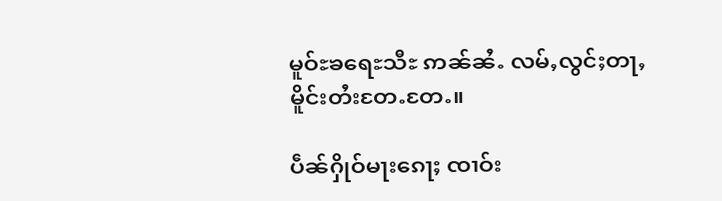မူဝ်ႊၶရေႊသီႊ ဢၼ်ၼႆႉ လမ်ႇလွင်ႈတႃႇမိူင်းတႆးတႄႉတႄႉ။

ပဵၼ်ႁိုဝ်မႃးၵေႃႈ ၸၢဝ်း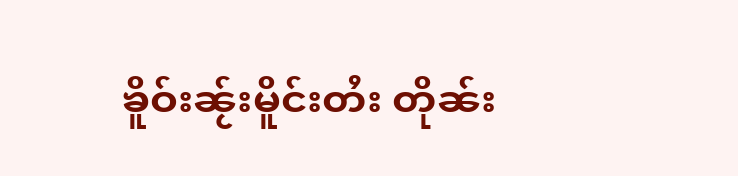ၶိူဝ်းၼႂ်းမိူင်းတႆး တိုၼ်း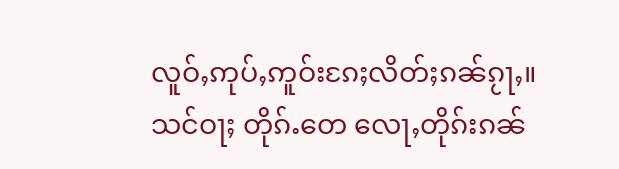လူဝ်ႇဢုပ်ႇဢူဝ်းၵႄႈလိတ်ႈၵၼ်ၵႂႃႇ။ သင်ဝႃႈ တိုၵ်ႉတေ လေႃႇတိုၵ်းၵၼ်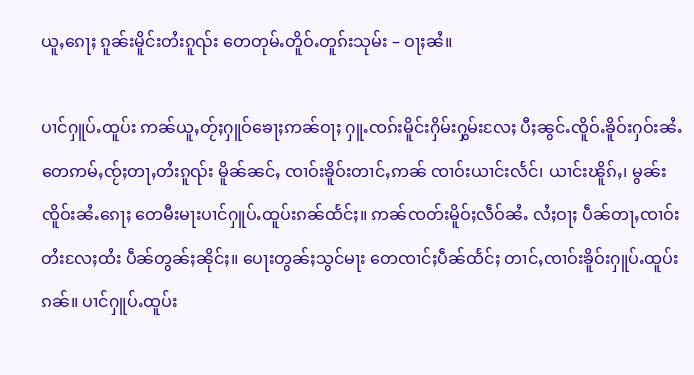ယူႇၵေႃႈ ၵူၼ်းမိူင်းတႆးၵူၺ်း တေတုမ်ႉတိူဝ်ႉတူၵ်းသုမ်း – ဝႃႈၼႆ။

ပၢင်ႁူပ်ႉထူပ်း ဢၼ်ယူႇတႂ်ႈႁူဝ်ၶေႃႈဢၼ်ဝႃႈ ႁူႉၸၵ်းမိူင်းႁိမ်းႁွမ်းလႄႈ ပီႈၼွင်ႉၸိူဝ်ႉၶိူဝ်းႁဝ်းၼႆႉ တေဢမ်ႇၸႂ်ႈတႃႇတႆးၵူၺ်း မိူၼ်ၼင်ႇ ၸၢဝ်းၶိူဝ်းတၢင်ႇဢၼ် ၸၢဝ်းယၢင်းလႅင်၊ ယၢင်းၽိူၵ်ႇ၊ မွၼ်း  ၸိူဝ်းၼႆႉၵေႃႈ တေမီးမႃးပၢင်ႁူပ်ႉထူပ်းၵၼ်ထႅင်ႈ။ ဢၼ်ၸတ်းမိူဝ်ႈလဵဝ်ၼႆႉ လႆႈဝႃႈ ပဵၼ်တႃႇၸၢဝ်း တႆးလႄႈထႆး ပဵၼ်တွၼ်ႈၼိုင်ႈ။ ပေႃးတွၼ်ႈသွင်မႃး တေၸၢင်ႈပဵၼ်ထႅင်ႈ တၢင်ႇၸၢဝ်းၶိူဝ်းႁူပ်ႉထူပ်း ၵၼ်။ ပၢင်ႁူပ်ႉထူပ်း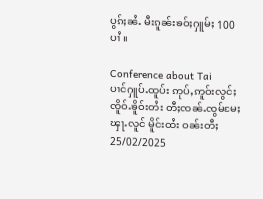ပွၵ်ႈၼႆႉ မီးၵူၼ်းၶဝ်ႈႁူမ်ႈ 100 ပၢႆ ။

Conference about Tai
ပၢင်ႁူပ်ႉထူပ်း ဢုပ်ႇဢူဝ်းလွင်ႈၸိူဝ်ႉၶိူဝ်းတႆး တီႈၸၼ်ႉၸွမ်မႄႈၾႃႉလူင် မိူင်းထႆး ဝၼ်းတီႈ 25/02/2025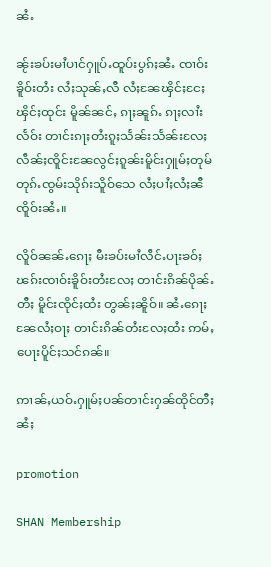ၼႆႉ

ၼႂ်းၶပ်းမၢႆပၢင်ႁူပ်ႉထူပ်းပွၵ်ႈၼႆႉ ၸၢဝ်းၶိူဝ်းတႆး လႆႈသုၼ်ႇလီ လႆႈၼႄၾိင်ႈငႄႈၾိင်ႈထုင်း မိူၼ်ၼင်ႇ ၵႃႈၼူၵ်ႉ ၵႃႈလၢႆးလႅဝ်း တၢင်းၵႃႈတႆးၵူႈသႅၼ်းသႅၼ်းလႄႈ လဵၼ်ႈၸိူင်းၼႄလွင်ႈၵူၼ်းမိူင်းႁူမ်ႈတုမ် တုၵ်ႉၸွမ်းသိုၵ်းသိူဝ်သေ လႆႈပၢႆႈလႆႈၼီၸိူဝ်းၼႆႉ။

လိူဝ်ၼၼ်ႉၵေႃႈ မီးၶပ်းမၢႆလဵင်ႉပႃးၶဝ်ႈၽၵ်းၸၢဝ်းၶိူဝ်းတႆးလႄႈ တၢင်းၵိၼ်ပိုၼ်ႉတီႈ မိူင်းၸိုင်ႈထႆး တွၼ်ႈၼိူဝ်။ ၼႆႉၵေႃႈၼႄလႆႈဝႃႈ တၢင်းၵိၼ်တႆးလႄႈထႆး ဢမ်ႇပေႃးပိူင်ႈသင်ၵၼ်။

ဢၢၼ်ႇယဝ်ႉႁူမ်ႈပၼ်တၢင်းႁၼ်ထိုင်တီႈၼႆႈ

promotion

SHAN Membership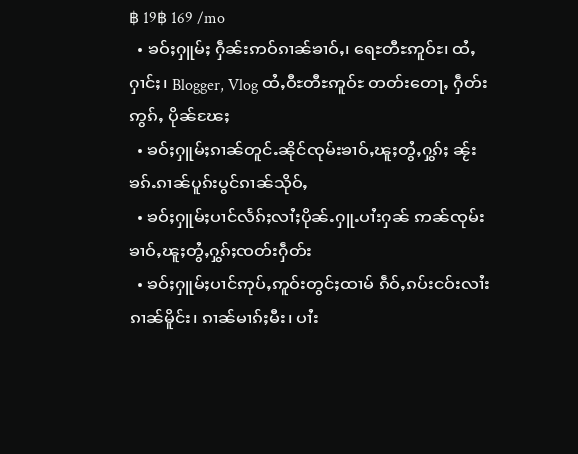฿ 19฿ 169 /mo
  • ၶဝ်ႈႁူမ်ႈ ႁဵၼ်းဢဝ်ၵၢၼ်ၶၢဝ်ႇ၊ ရေႊတီႊဢူဝ်ႊ၊ ထႆႇႁၢင်ႈ၊ Blogger, Vlog ထႆႇဝီႊတီႊဢူဝ်ႊ တတ်းတေႃႇ ႁဵတ်းဢွၵ်ႇ ပိုၼ်ၽႄႈ
  • ၶဝ်ႈႁူမ်ႈၵၢၼ်တူင်ႉၼိုင်ၸုမ်းၶၢဝ်ႇၽူႈတွႆႇႁွၵ်ႈ ၼႂ်းၶၵ်ႉၵၢၼ်ပူၵ်းပွင်ၵၢၼ်သိုဝ်ႇ
  • ၶဝ်ႈႁူမ်ႈပၢင်လႅၵ်ႈလၢႆႈပိုၼ်ႉႁူႉပၢႆးႁၼ် ဢၼ်ၸုမ်းၶၢဝ်ႇၽူႈတွႆႇႁွၵ်ႈၸတ်းႁဵတ်း
  • ၶဝ်ႈႁူမ်ႈပၢင်ဢုပ်ႇဢူဝ်းတွင်ႈထၢမ် ၵဵဝ်ႇၵပ်းငဝ်းလၢႆးၵၢၼ်မိူင်း၊ ၵၢၼ်မၢၵ်ႈမီး၊ ပၢႆး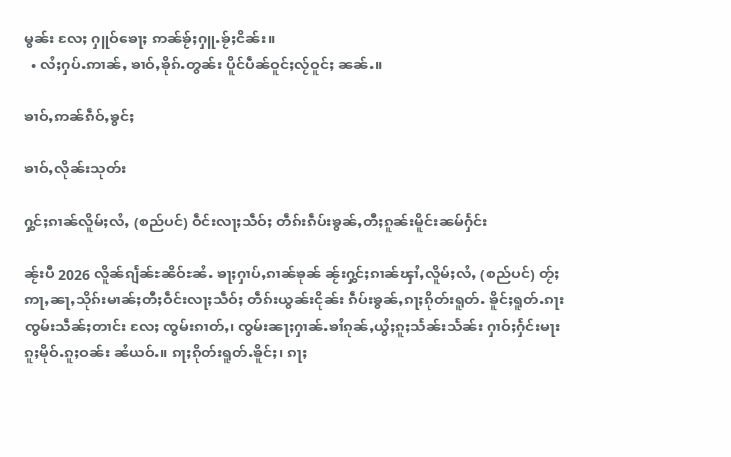မွၼ်း လႄႈ ႁူဝ်ၶေႃႈ ဢၼ်ၶႂ်ႈႁူႉၶႂ်ႈငိၼ်း။
  • လႆႈႁပ်ႉဢၢၼ်ႇ ၶၢဝ်ႇၶိုၵ်ႉတွၼ်း ပိူင်ပဵၼ်ဝူင်ႈလႂ်ဝူင်ႈ ၼၼ်ႉ။

ၶၢဝ်ႇဢၼ်ၵဵဝ်ႇၶွင်ႈ

ၶၢဝ်ႇလိုၼ်းသုတ်း

ႁွင်ႈၵၢၼ်လိူမ်ႈလႆႇ (စည်ပင်) ဝဵင်းလႃႈသဵဝ်ႈ တဵၵ်းၵဵပ်းၶွၼ်ႇတီႈၵူၼ်းမိူင်းၼမ်ႁႅင်း

ၼႂ်းပီ 2026 လိူၼ်ၵျႅၼ်ႊၼိဝ်ႊၼႆႉ ၶႃႈႁၢပ်ႇၵၢၼ်ၶုၼ် ၼႂ်းႁွင်ႈၵၢၼ်ၾၢႆႇလိူမ်ႈလႆႇ (စည်ပင်) တႂ်ႈ ဢႃႇၼႃႇသိုၵ်းမၢၼ်ႈတီႈဝဵင်းလႃႈသဵဝ်ႈ တဵၵ်းယွၼ်းငိုၼ်း ၵဵပ်းၶွၼ်ႇၵႃႈၵိုတ်းရူတ်ႉ ၶိူင်ႈရူတ်ႉၵႃး ၸွမ်းသဵၼ်ႈတၢင်း လႄႈ ၸွမ်းၵၢတ်ႇ၊ ၸွမ်းၼႃႈႁၢၼ်ႉၶၢႆၵုၼ်ႇယွႆႈၵူႈသႅၼ်းသႅၼ်း ႁၢဝ်ႈႁႅင်းမႃးၵူႈမိုဝ်ႉၵူႈဝၼ်း ၼႆယဝ်ႉ။ ၵႃႈၵိုတ်းရူတ်ႉၶိူင်ႈ၊ ၵႃႈ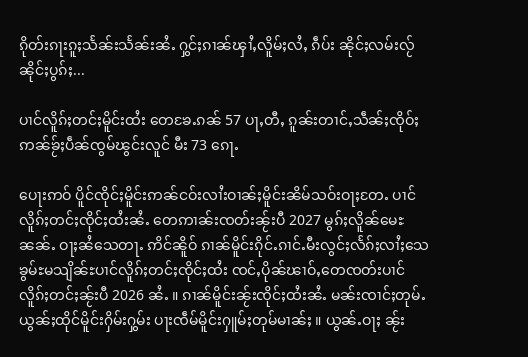ၵိုတ်းၵႃးၵူႈသႅၼ်းသႅၼ်းၼႆႉ ႁွင်ႈၵၢၼ်ၾၢႆႇလိူမ်ႈလႆႇ ၵဵပ်း ၼိုင်ႈလမ်းလႂ် ၼိုင်ႈပွၵ်ႈ...

ပၢင်လိူၵ်ႈတင်ႈမိူင်းထႆး တေၶႄႉၵၼ် 57 ပႃႇတီႇ ၵူၼ်းတၢင်ႇသဵၼ်ႈၸိုဝ်ႈ ဢၼ်ၶႂ်ႈပဵၼ်ၸွမ်ၽွင်းလူင် မီး 73 ၵေႃႉ

ပေႃးဢဝ် ပိူင်ၸိုင်ႈမိူင်းဢၼ်ငဝ်းလၢႆးဝၢၼ်ႈမိူင်းၼိမ်သဝ်းဝႃႈတႄႉ ပၢင်လိူၵ်ႈတင်ႈၸိုင်ႈထႆးၼႆႉ တေဢၢၼ်းၸတ်းၼႂ်းပီ 2027 မွၵ်ႈလိူၼ်မေႊၼၼ်ႉ ဝႃႈၼႆသေတႃႉ ဢိင်ၼိူဝ် ၵၢၼ်မိူင်းၵိုင်ႉၵၢင်ႉမီးလွင်ႈလႅၵ်ႈလၢႆႈသေ ၶွမ်ႊမသျိၼ်ႊပၢင်လိူၵ်ႈတင်ႈၸိုင်ႈထႆး ၸင်ႇပိုၼ်ၽၢဝ်ႇတေၸတ်းပၢင်လိူၵ်ႈတင်ႈၼႂ်းပီ 2026 ၼႆႉ ။ ၵၢၼ်မိူင်းၼႂ်းၸိုင်ႈထႆးၼႆႉ မၼ်းၸၢင်ႈတုမ်ႉယွၼ်ႈထိုင်မိူင်းႁိမ်းႁွမ်း ပႃးၸဵမ်မိူင်းႁူမ်ႈတုမ်မၢၼ်ႈ ။ ယွၼ်ႉဝႃႈ ၼႂ်း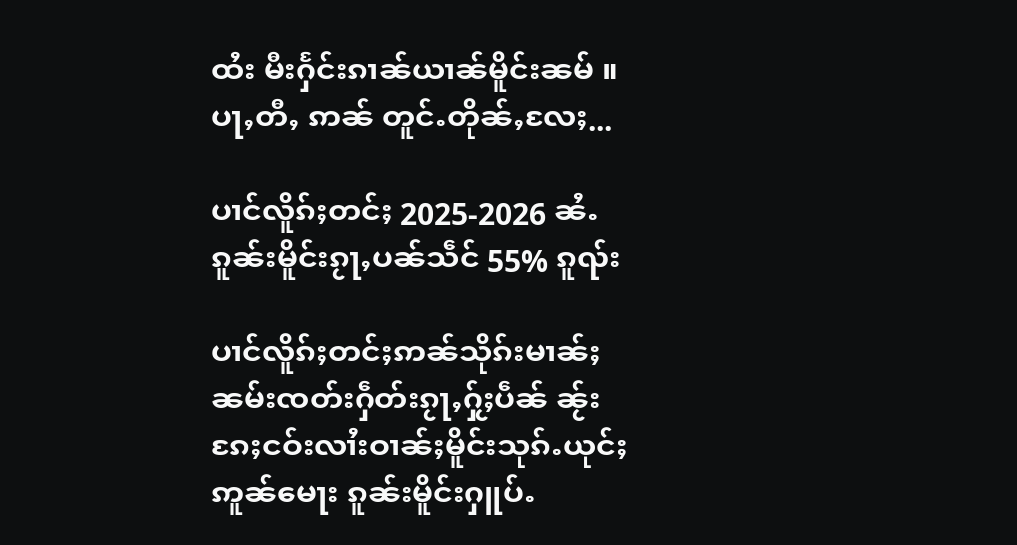ထႆး မီးႁႅင်းၵၢၼ်ယၢၼ်မိူင်းၼမ် ။ ပႃႇတီႇ ဢၼ် တူင်ႉတိုၼ်ႇလႄႈ...

ပၢင်လိူၵ်ႈတင်ႈ 2025-2026 ၼႆႉ ၵူၼ်းမိူင်းၵႂႃႇပၼ်သဵင် 55% ၵူၺ်း

ပၢင်လိူၵ်ႈတင်ႈဢၼ်သိုၵ်းမၢၼ်ႈၼမ်းၸတ်းႁဵတ်းၵႂႃႇႁႂ်ႈပဵၼ် ၼႂ်းၵႄႈငဝ်းလၢႆးဝၢၼ်ႈမိူင်းသုၵ်ႉယုင်ႈ ဢူၼ်မေႃး ၵူၼ်းမိူင်းႁူပ်ႉ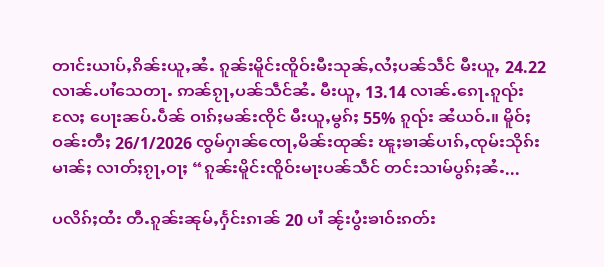တၢင်းယၢပ်ႇၵိၼ်းယူႇၼႆႉ ၵူၼ်းမိူင်းၸိူဝ်းမီးသုၼ်ႇလႆႈပၼ်သဵင် မီးယူႇ 24.22 လၢၼ်ႉပၢႆသေတႃႉ ဢၼ်ၵႂႃႇပၼ်သဵင်ၼႆႉ မီးယူႇ 13.14 လၢၼ်ႉၵေႃႉၵူၺ်းလႄႈ ပေႃးၼပ်ႉပဵၼ် ဝၢၵ်ႈမၼ်းၸိုင် မီးယူႇမွၵ်ႈ 55% ၵူၺ်း ၼႆယဝ်ႉ။ မိူဝ်ႈဝၼ်းတီႈ 26/1/2026 ၸွမ်ႁၢၼ်ၸေႃႇမိၼ်းထုၼ်း ၽူႈၶၢၼ်ပၢၵ်ႇၸုမ်းသိုၵ်းမၢၼ်ႈ လၢတ်ႈၵႂႃႇဝႃႈ “ၵူၼ်းမိူင်းၸိူဝ်းမႃးပၼ်သဵင် တင်းသၢမ်ပွၵ်ႈၼႆႉ...

ပလိၵ်ႈထႆး တီႉၵူၼ်းၼုမ်ႇႁႅင်းၵၢၼ် 20 ပၢႆ ၼႂ်းပွႆးၶၢဝ်းၵတ်း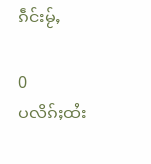ၵဵင်းမႂ်ႇ

0
ပလိၵ်ႈထႆး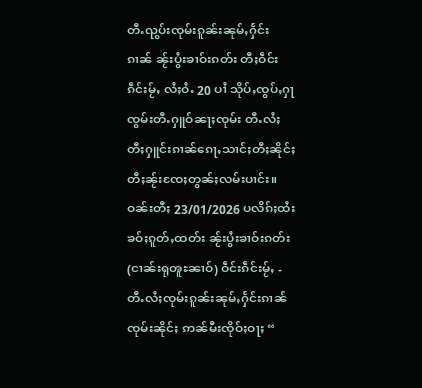တီႉၺွပ်းၸုမ်းၵူၼ်းၼုမ်ႇႁႅင်းၵၢၼ် ၼႂ်းပွႆးၶၢဝ်းၵတ်း တီႈဝဵင်းၵဵင်းမႂ်ႇ လႆႈဝႆႉ 20 ပၢႆ သိုပ်ႇၸွပ်ႇႁႃၸွမ်းတီႉႁူဝ်ၼႃႈၸုမ်း တီႉလႆႈတီႈႁူင်းၵၢၼ်ၵေႃႇသၢင်ႈတီႈၼိုင်ႈ တီႈၼႂ်းၸႄႈတွၼ်ႈလမ်းပၢင်း။ ဝၼ်းတီႈ 23/01/2026 ပလိၵ်ႈထႆး ၶဝ်ႈၵူတ်ႇထတ်း ၼႂ်းပွႆးၶၢဝ်းၵတ်း(ငၢၼ်းရုၻူႊၼၢဝ်) ဝဵင်းၵဵင်းမႂ်ႇ - တီႉလႆႈၸုမ်းၵူၼ်းၼုမ်ႇႁႅင်းၵၢၼ်ၸုမ်းၼိုင်ႈ ဢၼ်မီးၸိုဝ်ႈဝႃႈ “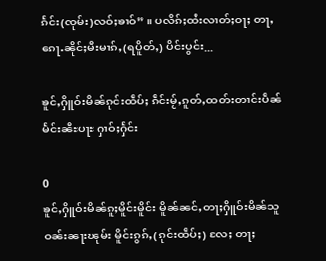ၵႅင်း(ၸုမ်း)လဝ်ႈၶၢဝ်” ။ ပလိၵ်ႈထႆးလၢတ်ႈဝႃႈ တႃႇၵေႃႉၼိုင်ႈမီးမၢၵ်ႇ(ရပိူတ်ႇ) ပိင်းပွင်း...

ၶူင်ႇႁိူဝ်းမိၼ်ၵုင်းထဵပ်ႈ ၵဵင်းမႂ်ႇၵူတ်ႇထတ်းတၢင်းပဵၼ်မႅင်းၼီႊပႃႊ ႁၢဝ်ႈႁႅင်း

0
ၶူင်ႇႁိူဝ်းမိၼ်ၵူႈမိူင်းမိူင်း မိူၼ်ၼင်ႇတႃႈႁိူဝ်းမိၼ်သူဝၼ်းၼႃးၽုမ်း မိူင်းၵွၵ်ႇ(ၵုင်းထဵပ်ႈ) လႄႈ တႃႈ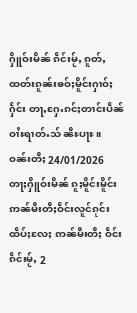ႁိူဝ်းမိၼ် ၵဵင်းမႂ်ႇ ၵူတ်ႇထတ်းၵူၼ်းၶဝ်ႈမိူင်းႁၢဝ်ႈႁႅင်း တႃႇႁႄႉၵင်ႈတၢင်းပဵၼ် ဝၢႆႊရၢတ်ႉသ် ၼီႊပႃႊ။ ဝၼ်းတီႈ 24/01/2026 တႃႈႁိူဝ်းမိၼ် ၵူႈမိူင်းမိူင်း ဢၼ်မီးတီႈဝဵင်းလူင်ၵုင်းထဵပ်ႈလႄႈ ဢၼ်မီးတီႈ ဝဵင်းၵဵင်းမႂ်ႇ 2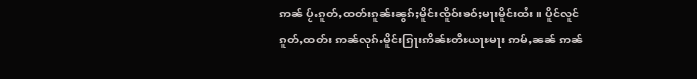ဢၼ် ပႂ်ႉၵူတ်ႇထတ်းၵူၼ်းၼွၵ်ႈမိူင်းၸိူဝ်းၶဝ်ႈမႃးမိူင်းထႆး။ ပိူင်လူင်ၵူတ်ႇထတ်း ဢၼ်လုၵ်ႉမိူင်းၵြႃးဢိၼ်ႊတီႊယႃႊမႃး ဢမ်ႇၼၼ် ဢၼ်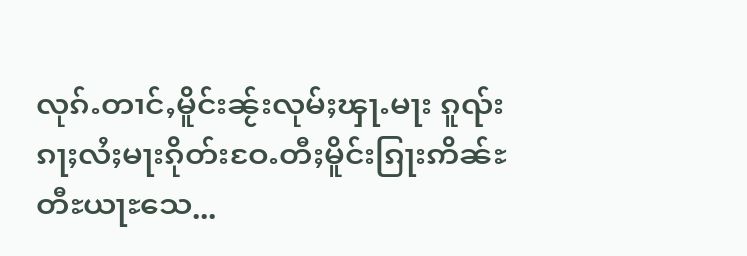လုၵ်ႉတၢင်ႇမိူင်းၼႂ်းလုမ်ႈၾႃႉမႃး ၵူၺ်းၵႃႈလႆႈမႃးၵိုတ်းဝႄႉတီႈမိူင်းၵြႃးဢိၼ်ႊတီႊယႃႊသေ...